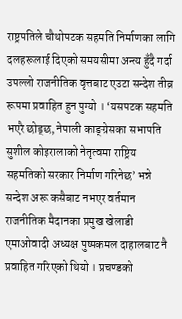राष्ट्रपतिले चौथोपटक सहमति निर्माणका लागि दलहरूलाई दिएको समयसीमा अन्त्य हुँदै गर्दा उपल्लो राजनीतिक वृत्तबाट एउटा सन्देश तीव्र रूपमा प्रवाहित हुन पुग्यो । ‘यसपटक सहमति भएरै छोड्छ, नेपाली काङ्ग्रेसका सभापति सुशील कोइरालाको नेतृत्वमा राष्ट्रिय सहमतिको सरकार निर्माण गरिनेछ’ भन्ने सन्देश अरू कसैबाट नभएर वर्तमान राजनीतिक मैदानका प्रमुख खेलाडी एमाओवादी अध्यक्ष पुष्पकमल दाहालबाट नै प्रवाहित गरिएको थियो । प्रचण्डको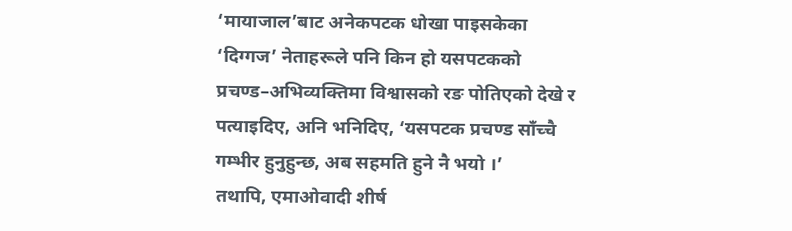‘मायाजाल’बाट अनेकपटक धोखा पाइसकेका ‘दिग्गज’ नेताहरूले पनि किन हो यसपटकको प्रचण्ड–अभिव्यक्तिमा विश्वासको रङ पोतिएको देखे र पत्याइदिए, अनि भनिदिए, ‘यसपटक प्रचण्ड साँच्चै गम्भीर हुनुहुन्छ, अब सहमति हुने नै भयो ।’
तथापि, एमाओवादी शीर्ष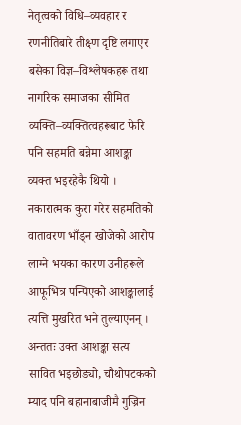नेतृत्वको विधि–व्यवहार र रणनीतिबारे तीक्ष्ण दृष्टि लगाएर बसेका विज्ञ–विश्लेषकहरू तथा नागरिक समाजका सीमित व्यक्ति–व्यक्तित्वहरूबाट फेरि पनि सहमति बन्नेमा आशङ्का व्यक्त भइरहेकै थियो । नकारात्मक कुरा गरेर सहमतिको वातावरण भाँड्न खोजेको आरोप लाग्ने भयका कारण उनीहरूले आफूभित्र पन्पिएको आशङ्कालाई त्यत्ति मुखरित भने तुल्याएनन् । अन्ततः उक्त आशङ्का सत्य सावित भइछोड्यो, चौथोपटकको म्याद पनि बहानाबाजीमै गुज्रिन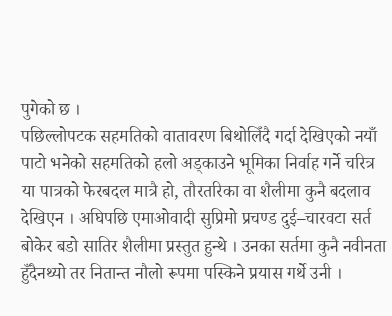पुगेको छ ।
पछिल्लोपटक सहमतिको वातावरण बिथोलिँदै गर्दा देखिएको नयाँ पाटो भनेको सहमतिको हलो अड्काउने भूमिका निर्वाह गर्ने चरित्र या पात्रको फेरबदल मात्रै हो, तौरतरिका वा शैलीमा कुनै बदलाव देखिएन । अघिपछि एमाओवादी सुप्रिमो प्रचण्ड दुई–चारवटा सर्त बोकेर बडो सातिर शैलीमा प्रस्तुत हुन्थे । उनका सर्तमा कुनै नवीनता हुँदैनथ्यो तर नितान्त नौलो रूपमा पस्किने प्रयास गर्थे उनी ।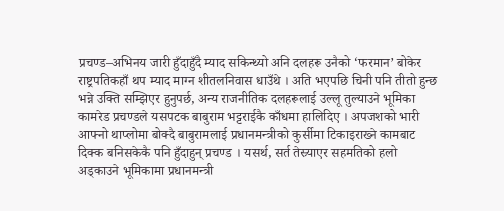प्रचण्ड–अभिनय जारी हुँदाहुँदै म्याद सकिन्थ्यो अनि दलहरू उनैको ‘फरमान’ बोकेर राष्ट्रपतिकहाँ थप म्याद माग्न शीतलनिवास धाउँथे । अति भएपछि चिनी पनि तीतो हुन्छ भन्ने उक्ति सम्झिएर हुनुपर्छ, अन्य राजनीतिक दलहरूलाई उल्लू तुल्याउने भूमिका कामरेड प्रचण्डले यसपटक बाबुराम भट्टराईकै काँधमा हालिदिए । अपजशको भारी आफ्नो थाप्लोमा बोक्दै बाबुरामलाई प्रधानमन्त्रीको कुर्सीमा टिकाइराख्ने कामबाट दिक्क बनिसकेकै पनि हुँदाहुन् प्रचण्ड । यसर्थ, सर्त तेस्र्याएर सहमतिको हलो अड्काउने भूमिकामा प्रधानमन्त्री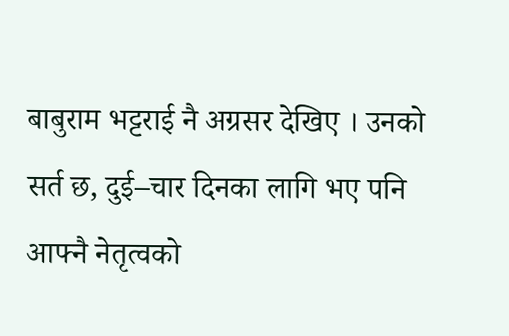बाबुराम भट्टराई नै अग्रसर देखिए । उनको सर्त छ, दुई–चार दिनका लागि भए पनि आफ्नै नेतृत्वको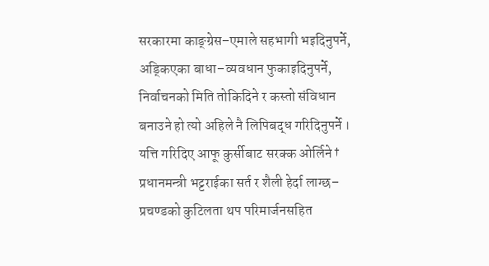सरकारमा काङ्ग्रेस–एमाले सहभागी भइदिनुपर्ने, अड्किएका बाधा–व्यवधान फुकाइदिनुपर्ने, निर्वाचनको मिति तोकिदिने र कस्तो संविधान बनाउने हो त्यो अहिले नै लिपिबद्ध गरिदिनुपर्ने । यत्ति गरिदिए आफू कुर्सीबाट सरक्क ओर्लिने †
प्रधानमन्त्री भट्टराईका सर्त र शैली हेर्दा लाग्छ– प्रचण्डको कुटिलता थप परिमार्जनसहित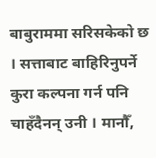बाबुराममा सरिसकेको छ । सत्ताबाट बाहिरिनुपर्ने कुरा कल्पना गर्न पनि चाहँदैनन् उनी । मानौँ,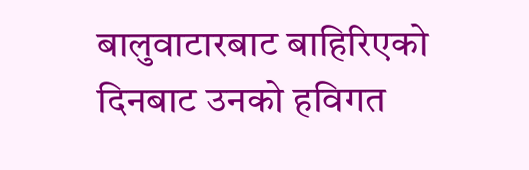बालुवाटारबाट बाहिरिएको दिनबाट उनको हविगत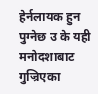हेर्नलायक हुन पुग्नेछ उ के यही मनोदशाबाट गुज्रिएका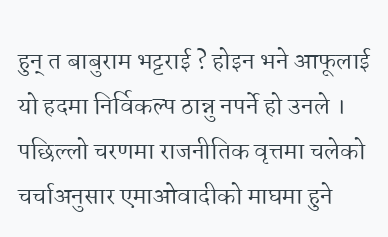हुन् त बाबुराम भट्टराई ? होइन भने आफूलाई यो हदमा निर्विकल्प ठान्नु नपर्ने हो उनले । पछिल्लो चरणमा राजनीतिक वृत्तमा चलेको चर्चाअनुसार एमाओवादीको माघमा हुने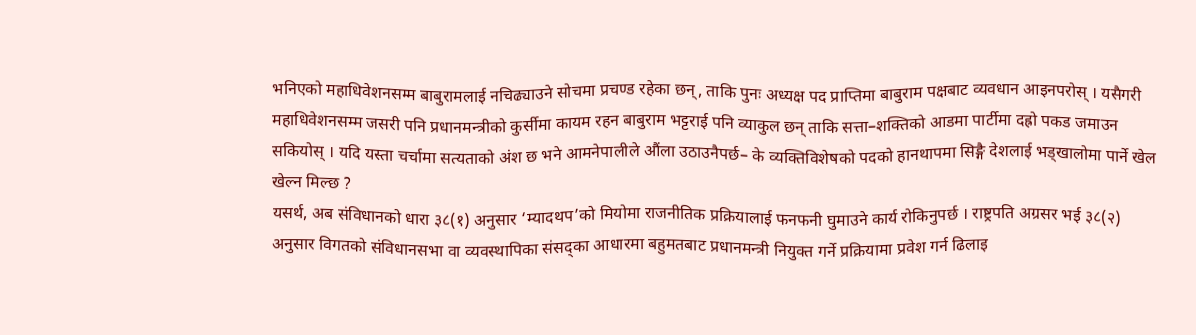भनिएको महाधिवेशनसम्म बाबुरामलाई नचिढ्याउने सोचमा प्रचण्ड रहेका छन्, ताकि पुनः अध्यक्ष पद प्राप्तिमा बाबुराम पक्षबाट व्यवधान आइनपरोस् । यसैगरी महाधिवेशनसम्म जसरी पनि प्रधानमन्त्रीको कुर्सीमा कायम रहन बाबुराम भट्टराई पनि व्याकुल छन् ताकि सत्ता–शक्तिको आडमा पार्टीमा दह्रो पकड जमाउन सकियोस् । यदि यस्ता चर्चामा सत्यताको अंश छ भने आमनेपालीले औंला उठाउनैपर्छ– के व्यक्तिविशेषको पदको हानथापमा सिङ्गै देशलाई भड्खालोमा पार्ने खेल खेल्न मिल्छ ?
यसर्थ, अब संविधानको धारा ३८(१) अनुसार ‘म्यादथप’को मियोमा राजनीतिक प्रक्रियालाई फनफनी घुमाउने कार्य रोकिनुपर्छ । राष्ट्रपति अग्रसर भई ३८(२) अनुसार विगतको संविधानसभा वा व्यवस्थापिका संसद्का आधारमा बहुमतबाट प्रधानमन्त्री नियुक्त गर्ने प्रक्रियामा प्रवेश गर्न ढिलाइ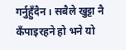गर्नुहुँदैन । सबैले खुट्टा नै कँपाइरहने हो भने यो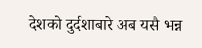देशको दुर्दशाबारे अब यसै भन्न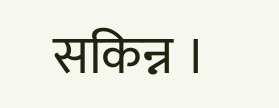सकिन्न ।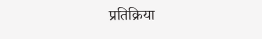प्रतिक्रिया